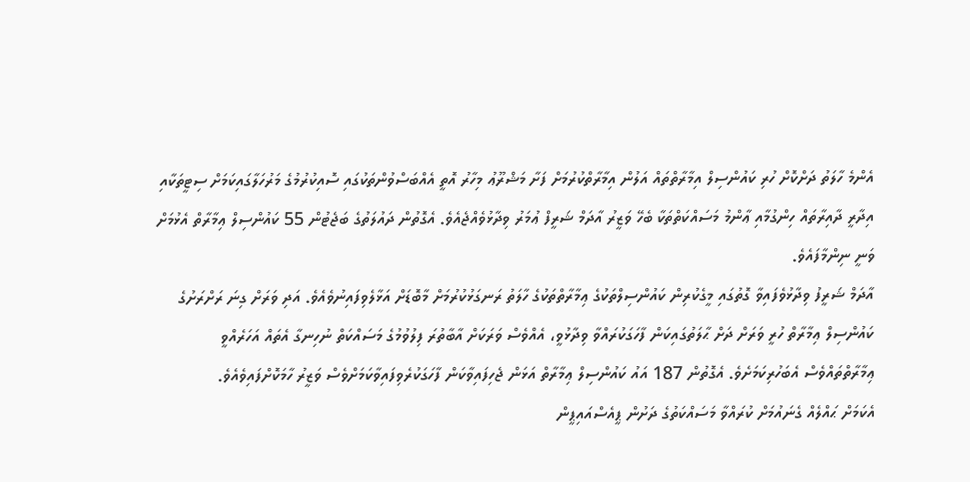އެންމެ ހާލަތު ދަށްކޮށް ހުރި ކައުންސިލް އިމާރާތްތައް އަލުން އިމާރާތްކުރުމަށް ފަށާ މަޝްރޫޢު މިހާރު އޮތީ އެއްބަސްވުންތަކުގައި ސޮއިކުރުމުގެ މަރުހަލާގައިކަމަށް ސިޓީތަކާއި އިދާރީ ދާއިރާތައް ހިންގުމާއި ޢާންމު މަސައްކަތްތަކާ ބެހޭ ވަޒީރު އާދަމް ޝަރީފް ޢުމަރު ވިދާޅުވެއްޖެއެވެ. އެގޮތުން ދައުލަތުގެ ބަޖެޓުން 55 ކައުންސިލް ޢިމާރާތް އެޅުމަށް ވަނީ ނިންމާފައެވެ.
އާދަމް ޝަރީފު ވިދާޅުވެފައިވާ ގޮތުގައި މީގެކުރިން ކައުންސިލްތަކުގެ ޢިމާރާތްތަކުގެ ހާލަތު ރަނގަޅުކުރުމަށް މާބޮޑަށް އަޅާލެވިފައިނުވެއެވެ. އަދި ވަރަށް ގިނަ ރަށްރަށުގެ ކައުންސިލް ޢިމާރާތް ހުރީ ވަރަށް ދަށް ޙާލަތުގައިކަން ފާހަގަކުރައްވާ ވިދާޅުވީ، އެއްވެސް ވަރަކަށް އާބާތުރަ ފިލުވުމުގެ މަސައްކަތް ނުހިނގާ އެތައް އަހަރެއްވީ ޢިމާރާތްތައްވެސް އެބަހުރިކަމަށެވެ. އެގޮތުން 187 އައު ކައުންސިލް ޢިމާރާތް އަޅަން ޖެހިފައިވާކަން ފާހަގަކުރެވިފައިވާކަމަށްވެސް ވަޒީރު ހާމަކޮށްފައިވެއެވެ.
އެކަމަށް ޙައްލެއް ގެނައުމަށް ކުރައްވާ މަސައްކަތުގެ ދަށުން ޕީއެސްއައިޕީން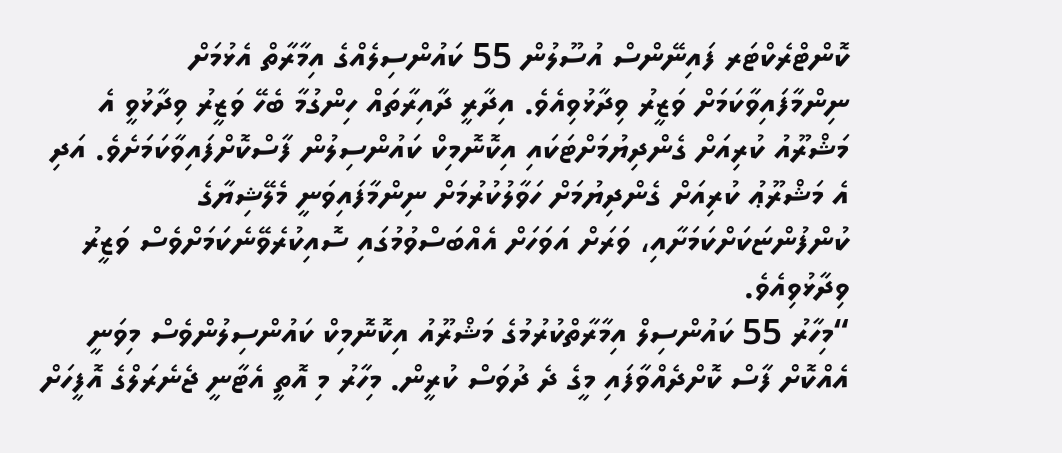ކޮންޓްރެކްޓަރ ފައިނޭންސް އުސޫލުން 55 ކައުންސިލެއްގެ އިމާރާތް އެޅުމަށް ނިންމާފައިވާކަމަށް ވަޒީރު ވިދާޅުވިއެވެ. އިދާރީ ދާއިރާތައް ހިންގުމާ ބެހޭ ވަޒީރު ވިދާޅުވީ އެ މަޝްރޫއު ކުރިއަށް ގެންދިޔުމަށްޓަކައި އިކޮނޮމިކް ކައުންސިލުން ފާސްކޮށްފައިވާކަމަށެވެ. އަދި އެ މަޝްރޫޢު ކުރިއަށް ގެންދިޔުމަށް ހަވާލުކުރުމަށް ނިންމާފައިވަނީ މެލޭޝިޔާގެ ކުންފުންޏަކަށްކަމަށާއި، ވަރަށް އަވަހަށް އެއްބަސްވުމުގައި ސޮއިކުރެވޭނެކަމަށްވެސް ވަޒީރު ވިދާޅުވިއެވެ.
“މިހާރު 55 ކައުންސިލް އިމާރާތްކުރުމުގެ މަޝްރޫއު އިކޮނޮމިކް ކައުންސިލުންވެސް މިވަނީ އެއްކޮށް ފާސް ކޮށްދެއްވާފައި މީގެ ދެ ދުވަސް ކުރީން. މިހާރު މި އޮތީ އެޓާނީ ޖެނެރަލްގެ އޮފީހަށް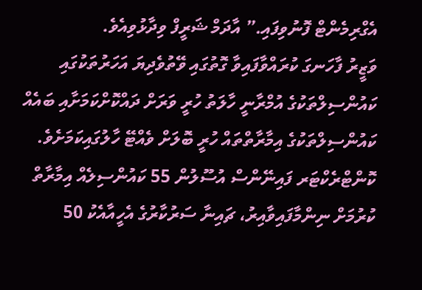އެގްރިމެންޓް ފޮނުވިފައި.” އާދަމް ޝަރީފް ވިދާޅުވިއެވެ.
ވަޒީރު ފާހަނގަ ކުރައްވާފައިވާ ގޮތުގައި ވޭތުވެދިޔަ އަހަރުތަކުގައި ކައުންސިލްތަކުގެ އުމްރާނީ ހާލަތު ހުރީ ވަރަށް ދައްކޮށްކަމަށާއި ބައެއް ކައުންސިލްތަކުގެ އިމާރާތްތައް ހުރީ ބޮލަށް ވެއްޓޭ ހާލުގައިކަމަށެވެ.
ކޮންޓްރެކްޓަރ ފައިނޭންސް އުސޫލުން 55 ކައުންސިލެއް އިމާރާތް ކުރުމަށް ނިންމާފައިވާއިރު، ޗައިނާ ސަރުކާރުގެ އެހީއާއެކު 50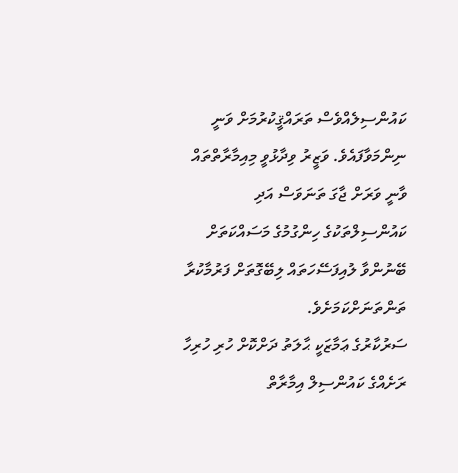ކައުންސިލެއްވެސް ތަރައްޤީކުރުމަށް ވަނީ ނިންމަވާފައެވެ. ވަޒީރު ވިދާޅުވީ މިއިމާރާތްތައް ވާނީ ވަރަށް ޖާގަ ތަނަވަސް އަދި ކައުންސިލްތަކުގެ ހިންގުމުގެ މަސައްކަތަށް ބޭނުންވާ ލުއިފަސޭހަތައް ލިބޭގޮތަށް ފަރުމާކުރާ ތަންތަނަށްކަމަށެވެ.
ސަރުކާރުގެ ޢަމާޒަކީ ޙާލަތު ދަށްކޮށް ހުރި ހުރިހާ ރަށެއްގެ ކައުންސިލް އިމާރާތް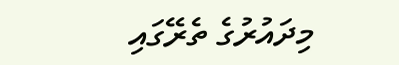މިދައުރުގެ ތެރޭގައި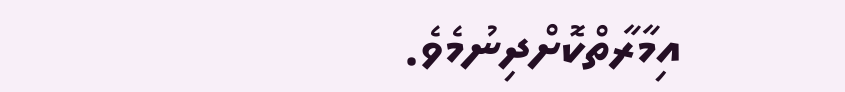އިމާރާތްކޮށްދިނުމެވެ.